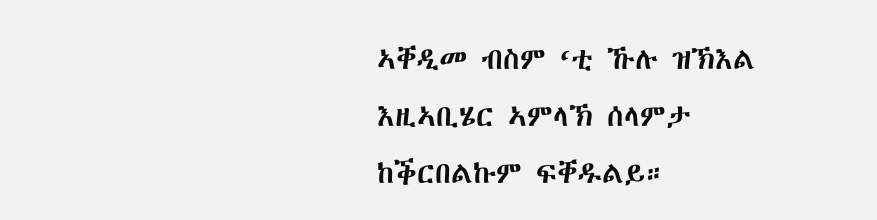ኣቐዲመ ብስም ‘ቲ ኹሉ ዝኽእል እዚኣቢሄር ኣምላኽ ሰላምታ ከቕርበልኩም ፍቐዱልይ።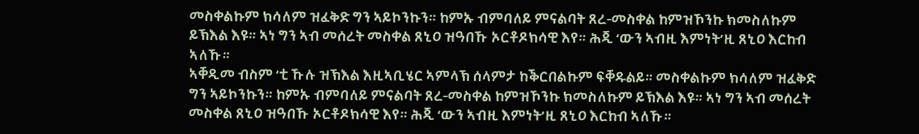መስቀልኩም ክሳለም ዝፈቅድ ግን ኣይኮንኩን። ከምኡ ብምባለይ ምናልባት ጸረ-መስቀል ከምዝኾንኩ ክመስለኩም ይኽእል እዩ። ኣነ ግን ኣብ መሰረት መስቀል ጸኒዐ ዝዓበኹ ኦርቶዶክሳዊ እየ። ሕጂ ‘ውን ኣብዚ እምነት’ዚ ጸኒዐ እርከብ ኣለኹ።
ኣቐዲመ ብስም ‘ቲ ኹሉ ዝኽእል እዚኣቢሄር ኣምላኽ ሰላምታ ከቕርበልኩም ፍቐዱልይ። መስቀልኩም ክሳለም ዝፈቅድ ግን ኣይኮንኩን። ከምኡ ብምባለይ ምናልባት ጸረ-መስቀል ከምዝኾንኩ ክመስለኩም ይኽእል እዩ። ኣነ ግን ኣብ መሰረት መስቀል ጸኒዐ ዝዓበኹ ኦርቶዶክሳዊ እየ። ሕጂ ‘ውን ኣብዚ እምነት’ዚ ጸኒዐ እርከብ ኣለኹ።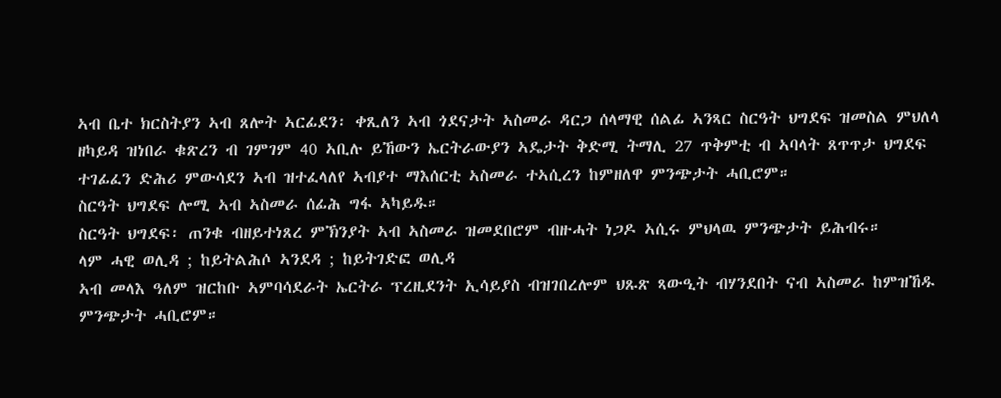ኣብ ቤተ ክርስትያን ኣብ ጸሎት ኣርፊደን፡ ቀጺለን ኣብ ጎደናታት ኣስመራ ዳርጋ ሰላማዊ ሰልፊ ኣንጻር ስርዓት ህግደፍ ዝመስል ምህለላ ዘካይዳ ዝነበራ ቁጽረን ብ ገምገም 40 ኣቢሉ ይኸውን ኤርትራውያን ኣዴታት ቅድሚ ትማሊ 27 ጥቅምቲ ብ ኣባላት ጸጥጥታ ህግደፍ ተገፊፈን ድሕሪ ምውሳደን ኣብ ዝተፈላለየ ኣብያተ ማእሰርቲ ኣስመራ ተኣሲረን ከምዘለዋ ምንጭታት ሓቢሮም።
ስርዓት ህግደፍ ሎሚ ኣብ ኣስመራ ሰፊሕ ግፋ ኣካይዱ።
ስርዓት ህግደፍ፡ ጠንቁ ብዘይተነጸረ ምኽንያት ኣብ ኣስመራ ዝመደበሮም ብዙሓት ነጋዶ ኣሲሩ ምህላዉ ምንጭታት ይሕብሩ።
ላም ሓዊ ወሊዳ ; ከይትልሕሶ ኣንደዳ ; ከይትገድፎ ወሊዳ
ኣብ መላእ ዓለም ዝርከቡ ኣምባሳደራት ኤርትራ ፕረዚደንት ኢሳይያስ ብዝገበረሎም ህጹጽ ጻውዒት ብሃንደበት ናብ ኣስመራ ከምዝኸዱ ምንጭታት ሓቢሮም።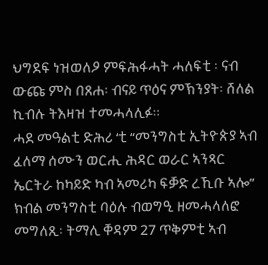ህግደፍ ነዝወለዖ ምፍሕፋሓት ሓለፍቲ ፡ ናብ ውጩ ምስ በጸሐ፡ ብናይ ጥዕና ምኽንያት፡ ሸለል ኪብሉ ትእዛዝ ተመሓላሊፉ።
ሓደ መዓልቲ ድሕሪ ‘ቲ “መንግስቲ ኢትዮጵያ ኣብ ፈለማ ሰሙን ወርሒ ሕዳር ወራር ኣንጻር ኤርትራ ከካይድ ካብ ኣመሪካ ፍቓድ ረኺቡ ኣሎ” ክብል መንግስቲ ባዕሉ ብወግዒ ዘመሓላለፎ መግለጺ፡ ትማሊ ቐዳም 27 ጥቅምቲ ኣብ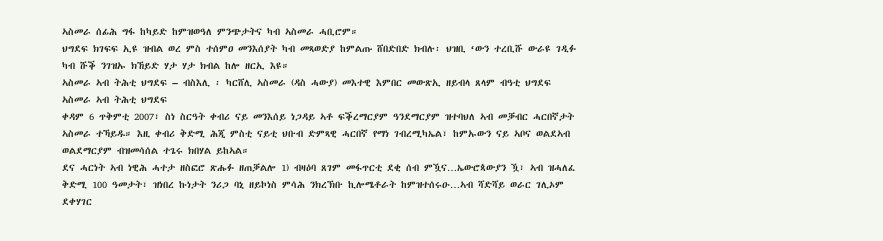ኣስመራ ሰፊሕ ግፋ ከካይድ ከምዝወዓለ ምንጭታትና ካብ ኣስመራ ሓቢሮም።
ህግደፍ ክገፍፍ ኢዩ ዝብል ወረ ምስ ተሰምዐ መንእሰያት ካብ መጻወድያ ከምልጡ ሸበድበድ ክብሉ፡ ህዝቢ ‘ውን ተረቢሹ ውራዩ ገዲፉ ካብ ሹቕ ንገዝኡ ክኸይድ ሃታ ሃታ ክብል ከሎ ዘርኢ እዩ።
ኣስመራ ኣብ ትሕቲ ህግደፍ – ብስእሊ ፡ ካርሸሊ ኣስመራ (ዳስ ሓውያ) መእተዊ እምበር መውጽኢ ዘይብላ ጸላም ብዓቲ ህግደፍ
ኣስመራ ኣብ ትሕቲ ህግደፍ
ቀዳም 6 ጥቅምቲ 2007፣ ስነ ስርዓት ቀብሪ ናይ መንእሰይ ነጋዳይ ኣቶ ፍቕረማርያም ዓንደማርያም ዝተባህለ ኣብ መቓብር ሓርበኛታት ኣስመራ ተኻይዱ። እዚ ቀብሪ ቅድሚ ሕጂ ምስቲ ናይቲ ህቡብ ድምጻዊ ሓርበኛ የማነ ገብረሚካኤል፣ ከምኡውን ናይ ኣቦና ወልደኣብ ወልደማርያም ብዝመሳሰል ተጌሩ ክበሃል ይከኣል።
ደና ሓርነት ኣብ ነዊሕ ሓተታ ዘስፎሮ ጽሑፉ ዘጠቓልሎ 1) ብዛዕባ ጸገም መፋጥርቲ ደቂ ሰብ ምዃና…ኤውሮጳውያን ዃ፣ ኣብ ዝሓለፈ ቅድሚ 100 ዓመታት፣ ዝነበረ ኩነታት ንሪጋ ባኒ ዘይኮነስ ምሳሕ ንክረኽቡ ኪሎሜቶራት ከምዝተሰሩዑ…ኣብ ሻድሻይ ወራር ገሊኦም ደቀሃገር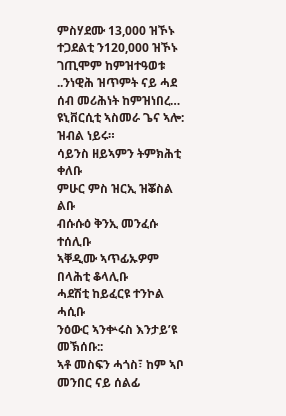ምስሃደሙ 13,000 ዝኾኑ ተጋደልቲ ን120,000 ዝኾኑ ገጢሞም ከምዝተዓወቱ ..ንነዊሕ ዝጥምት ናይ ሓደ ሰብ መሪሕነት ከምዝነበረ… ዩኒቨርሲቲ ኣስመራ ጌና ኣሎ: ዝብል ነይሩ።
ሳይንስ ዘይኣምን ትምክሕቲ ቀለቡ
ምሁር ምስ ዝርኢ ዝቖስል ልቡ
ብሱሱዕ ቅንኢ መንፈሱ ተሰሊቡ
ኣቐዲሙ ኣጥፊኡዎም በላሕቲ ቆላሊቡ
ሓደሽቲ ከይፈርዩ ተንኮል ሓሲቡ
ንዕውር ኣንቍሩስ እንታይ’ዩ መኽሰቡ::
ኣቶ መስፍን ሓጎስ፣ ከም ኣቦ መንበር ናይ ሰልፊ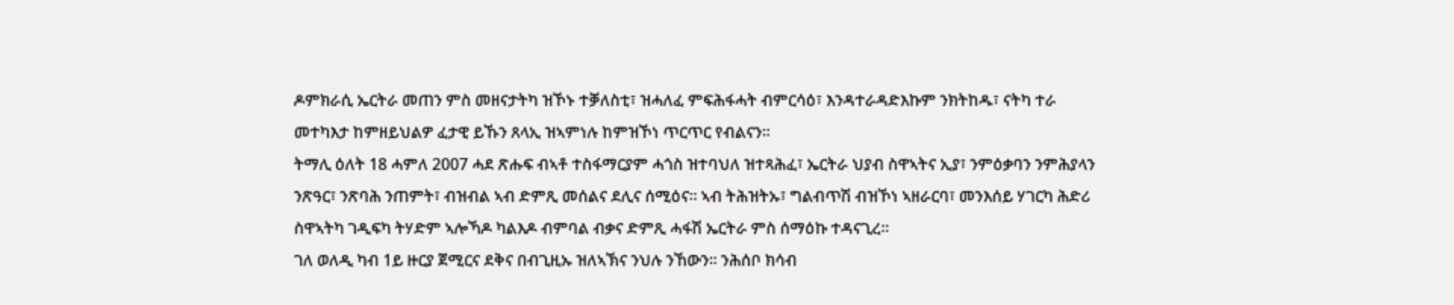ዶምክራሲ ኤርትራ መጠን ምስ መዘናታትካ ዝኾኑ ተቓለስቲ፣ ዝሓለፈ ምፍሕፋሓት ብምርሳዕ፣ እንዳተራዳድእኩም ንክትከዱ፣ ናትካ ተራ መተካእታ ከምዘይህልዎ ፈታዊ ይኹን ጸላኢ ዝኣምነሉ ከምዝኾነ ጥርጥር የብልናን።
ትማሊ ዕለት 18 ሓምለ 2007 ሓደ ጽሑፍ ብኣቶ ተስፋማርያም ሓጎስ ዝተባህለ ዝተጻሕፈ፣ ኤርትራ ህያብ ስዋኣትና ኢያ፣ ንምዕቃባን ንምሕያላን ንጽዓር፣ ንጽባሕ ንጠምት፣ ብዝብል ኣብ ድምጺ መሰልና ደሊና ሰሚዕና። ኣብ ትሕዝትኡ፣ ግልብጥሽ ብዝኾነ ኣዘራርባ፣ መንእሰይ ሃገርካ ሕድሪ ስዋኣትካ ገዲፍካ ትሃድም ኣሎኻዶ ካልእዶ ብምባል ብቃና ድምጺ ሓፋሽ ኤርትራ ምስ ሰማዕኩ ተዳናጊረ።
ገለ ወለዲ ካብ 1ይ ዙርያ ጀሚርና ደቅና በብጊዚኡ ዝለኣኽና ንህሉ ንኸውን። ንሕሰቦ ክሳብ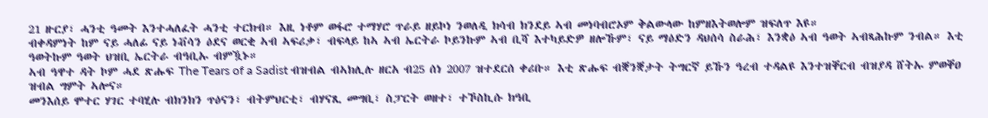21 ዙርያ፣ ሓንቲ ዓመት እንተሓለፈት ሓንቲ ተርክብ። እዚ ነቶም ወፋሮ ተማሃሮ ጥራይ ዘይኮነ ንወለዲ ክሳብ ክንደይ ኣብ መነባብሮኦም ቅልውላው ከምዘእትወሎም ዝፍለጥ እዩ።
ብቀዳምነት ከም ናይ ሓለፊ ናይ ነቭሳን ዕደና ወርቂ ኣብ ኣፍሪቃ፣ ብፍላይ ከኣ ኣብ ኤርትራ ኮይንኩም ኣብ ቢሻ እተካይድዎ ዘሎኹም፣ ናይ ማዕድን ዳህሰሳ ስራሕ፣ እንቋዕ ኣብ ዓወት ኣብጻሕኩም ንብል። እቲ ዓወትኩም ዓወት ህዝቢ ኤርትራ ብዓቢኡ ብምዃኑ።
ኣብ ዓዋተ ዳት ኮም ሓደ ጽሑፍ The Tears of a Sadist ብዝብል ብኣክሊሉ ዘርአ ብ25 ሰነ 2007 ዝተደርሰ ቀሪቡ። እቲ ጽሑፍ ብቛንቛታት ትግርኛ ይኹን ዓረብ ተዳልዩ እንተዝቐርብ ብዝያዳ ሸትኡ ምወቐዐ ዝብል ግምት ኣሎና።
መንእሰይ ሞተር ሃገር ተባሂሉ ብክንክን ጥዕናን፣ ብትምህርቲ፣ ብሃናጺ መግቢ፣ ስፓርት ወዘተ፣ ተኾስኪሱ ክዓቢ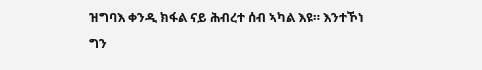ዝግባእ ቀንዲ ክፋል ናይ ሕብረተ ሰብ ኣካል እዩ። እንተኾነ ግን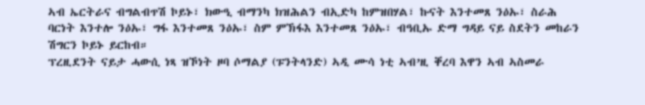ኣብ ኤርትራና ብግልብጥሽ ኮይኑ፣ ክውዒ ብማንካ ክዝሕልን ብኢድካ ከምዝበሃል፣ ኩናት እንተመጸ ንዕኡ፣ ስራሕ ባርነት እንተሎ ንዕኡ፣ ግፋ እንተመጸ ንዕኡ፣ ስም ምኽፋእ እንተመጸ ንዕኡ፣ ብዓቢኡ ድማ ግዳይ ናይ ስደትን መከራን ሽግርን ኮይኑ ይርከብ።
ፕረዚደንት ናይታ ሓውሲ ነጻ ዝኾነት ዞባ ሶማልያ (ፑንትላንድ) ኣዲ ሙሳ ነቲ ኣብ’ዚ ቐረባ እዋን ኣብ ኣስመራ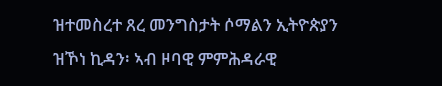ዝተመስረተ ጸረ መንግስታት ሶማልን ኢትዮጵያን ዝኾነ ኪዳን፡ ኣብ ዞባዊ ምምሕዳራዊ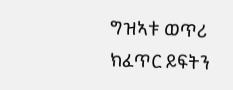ግዝኣቱ ወጥሪ ክፈጥር ይፍትን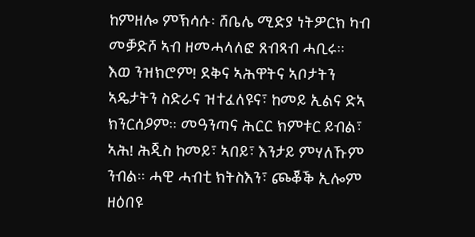ከምዘሎ ምኽሳሱ፡ ሸቤሌ ሚድያ ነትዎርክ ካብ መቓድሾ ኣብ ዘመሓላለፎ ጸብጻብ ሓቢሩ።
እወ ንዝክሮም! ደቅና ኣሕዋትና ኣቦታትን ኣዴታትን ስድራና ዝተፈለዩና፣ ከመይ ኢልና ድኣ ክንርሰዖም። መዓንጣና ሕርር ክምቱር ይብል፣ ኣሕ! ሕጂስ ከመይ፣ ኣበይ፣ እንታይ ምሃለኹም ንብል። ሓዊ ሓብቲ ክትስእን፣ ጮቖቕ ኢሎም ዘዕበዩ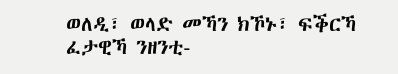ወለዲ፣ ወላድ መኻን ክኾኑ፣ ፍቕርኻ ፈታዊኻ ንዘንቲ-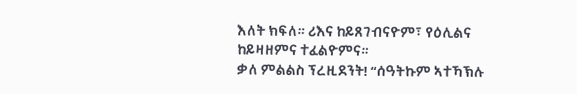እለት ክፍለ። ሪእና ከይጸገብናዮም፣ የዕሊልና ከይዛዘምና ተፈልዮምና።
ቃለ ምልልስ ፕረዚደንት! “ሰዓትኩም ኣተኻኽሉ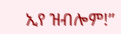ኢየ ዝብሎም!”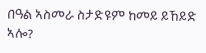በዓል ኣስመራ ስታድዩም ከመይ ይኸይድ ኣሎ?